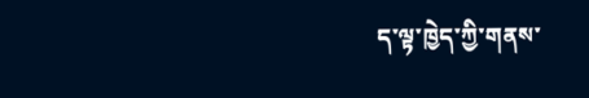ད་ལྟ་ཁྱེད་ཀྱི་གནས་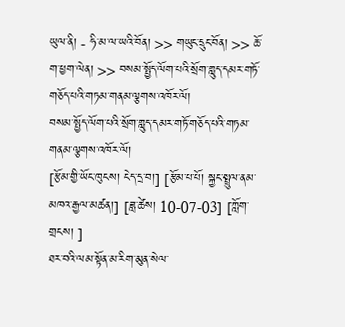ཡུལ་ནི། - ཧི་མ་ལ་ཡའི་བོན། >> གཡུང་དྲུང་བོན། >> ཆོ་ག་ཕྱག་ལེན། >> བསམ་སྤྱོད་ལོག་པའི་སྲོག་གླུད་དམར་གཏོ་གཅོད་པའི་གཏམ་གནམ་ལྕགས་འཁོར་ལོ།
བསམ་སྤྱོད་ལོག་པའི་སྲོག་གླུད་དམར་གཏོ་གཅོད་པའི་གཏམ་གནམ་ལྕགས་འཁོར་ལོ།
[རྩོམ་གྱི་ཡོང་ཁུངས། ངེད་དྲ་བ།] [རྩོམ་པ་པོ། སྐྱང་སྤྲུལ་ནམ་མཁའ་རྒྱལ་མཚན།] [ཟླ་ཚེས། 10-07-03] [ཀློག་གྲངས། ]
ཐར་བའི་ལམ་སྟོན་མ་རིག་མུན་སེལ་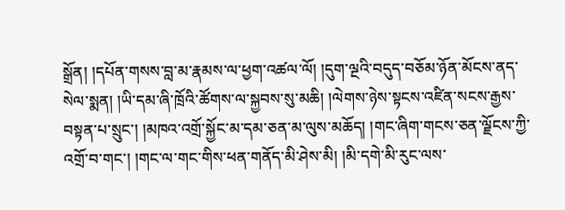སྒྲོན། །དཔོན་གསས་བླ་མ་རྣམས་ལ་ཕྱག་འཚལ་ལོ། །དུག་ལྔའི་བདུད་བཅོམ་ཉོན་མོངས་ནད་སེལ་སྨན། །ཡི་དམ་ཞི་ཁྲོའི་ཚོགས་ལ་སྐྱབས་སུ་མཆི། །ལེགས་ཉེས་སྟངས་འཛིན་སངས་རྒྱས་བསྟན་པ་སྲུང་། །མཁའ་འགྲོ་སྐྱོང་མ་དམ་ཅན་མ་ལུས་མཆོད། །གང་ཞིག་གངས་ཅན་ལྗོངས་ཀྱི་འགྲོ་བ་གང་། །གང་ལ་གང་གིས་ཕན་གནོད་མི་ཤེས་མི། །མི་དགེ་མི་རུང་ལས་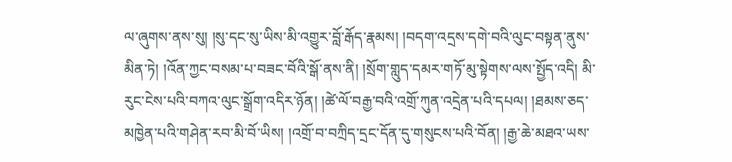ལ་ཞུགས་ནས་སུ། །སུ་དང་སུ་ཡིས་མི་འགྱུར་བློ་རྒོད་རྣམས། །བདག་འདྲས་དགེ་བའི་ལུང་བསྟན་ནུས་མིན་ཏེ། །འོན་ཀྱང་བསམ་པ་བཟང་བོའི་སྒོ་ནས་ནི། །སྲོག་གླུད་དམར་གཏོ་མུ་སྟེགས་ལས་སྤྱོད་འདི། མི་རུང་ངེས་པའི་བཀའ་ལུང་སྒྲོག་འདིར་ཉོན། །ཚེ་ལོ་བརྒྱ་བའི་འགྲོ་ཀུན་འདྲེན་པའི་དཔལ། །ཐམས་ཅད་མཁྱེན་པའི་གཤེན་རབ་མི་བོ་ཡིས། །འགྲོ་བ་བཀྲིད་དྲང་དོན་དུ་གསུངས་པའི་བོན། །རྒྱ་ཆེ་མཐའ་ཡས་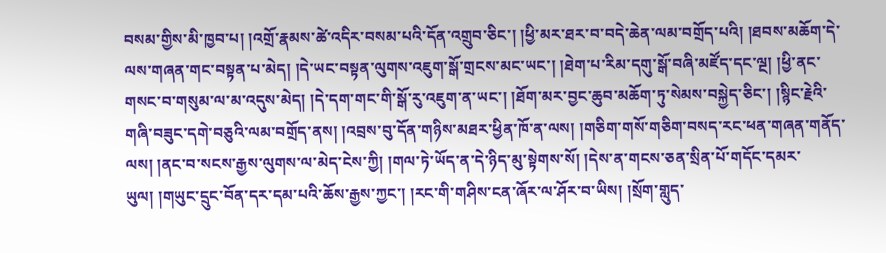བསམ་གྱིས་མི་ཁྱབ་པ། །འགྲོ་རྣམས་ཚེ་འདིར་བསམ་པའི་དོན་འགྲུབ་ཅིང་། །ཕྱི་མར་ཐར་བ་བདེ་ཆེན་ལམ་བགྲོད་པའི། །ཐབས་མཆོག་དེ་ལས་གཞན་གང་བསྟན་པ་མེད། །དེ་ཡང་བསྟན་ལུགས་འཇུག་སྒོ་གྲངས་མང་ཡང་། །ཐེག་པ་རིམ་དགུ་སྒོ་བཞི་མཛོད་དང་ལྔ། །ཕྱི་ནང་གསང་བ་གསུམ་ལ་མ་འདུས་མེད། །དེ་དག་གང་གི་སྒོ་རུ་འཇུག་ན་ཡང་། །ཐོག་མར་བྱང་ཆུབ་མཆོག་ཏུ་སེམས་བསྐྱེད་ཅིང་། །སྙིང་རྗེའི་གཞི་བཟུང་དགེ་བཅུའི་ལམ་བགྲོད་ནས། །འབྲས་བུ་དོན་གཉིས་མཐར་ཕྱིན་ཁོ་ན་ལས། །གཅིག་གསོ་གཅིག་བསད་རང་ཕན་གཞན་གནོད་ལས། །ནང་བ་སངས་རྒྱས་ལུགས་ལ་མེད་ངེས་ཀྱི། །གལ་ཏེ་ཡོད་ན་དེ་ཉིད་མུ་སྟེགས་སོ། །དེས་ན་གངས་ཅན་སྲིན་པོ་གདོང་དམར་ཡུལ། །གཡུང་དྲུང་བོན་དར་དམ་པའི་ཆོས་རྒྱས་ཀྱང་། །རང་གི་གཤིས་ངན་ཞོར་ལ་ཤོར་བ་ཡིས། །སྲོག་གླུད་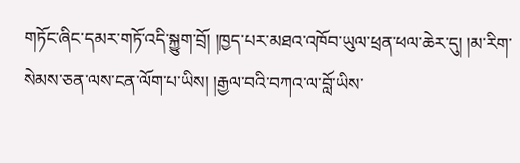གཏོང་ཞིང་དམར་གཏོ་འདི་སྐྱུག་བྲོ། །ཁྱད་པར་མཐའ་འཁོབ་ཡུལ་ཕྲན་ཕལ་ཆེར་དུ། །མ་རིག་སེམས་ཅན་ལས་ངན་ལོག་པ་ཡིས། །རྒྱལ་བའི་བཀའ་ལ་བློ་ཡིས་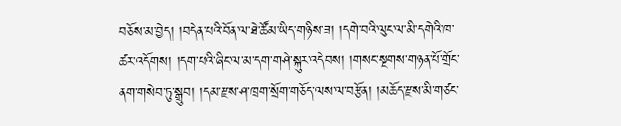བཅོས་མ་བྱེད། །བདེན་པའི་བོན་ལ་ཐེ་ཚོམ་ཡིད་གཉིས་ཟ། །དགེ་བའི་ལུང་ལ་མི་དགེའི་ཁ་ཚར་འདོགས། །དག་པའི་ཞིང་ལ་མ་དག་གཤེ་སྐུར་འདེབས། །གསང་སྔགས་གཉན་པོ་གྲོང་ནག་གསེབ་ཏུ་སྒྲུབ། །དམ་རྫས་ཤ་ཁྲག་སྲོག་གཅོད་ལས་ལ་བརྩོན། །མཆོད་རྫས་མི་གཙང་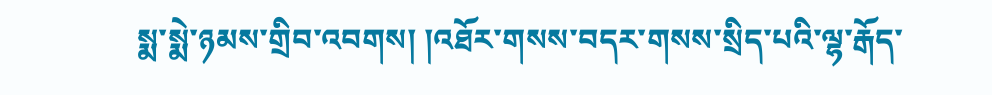སྨ་སྨེ་ཉམས་གྲིབ་འབགས། །འཐོར་གསས་བདར་གསས་སྲིད་པའི་ལྷ་རྒོད་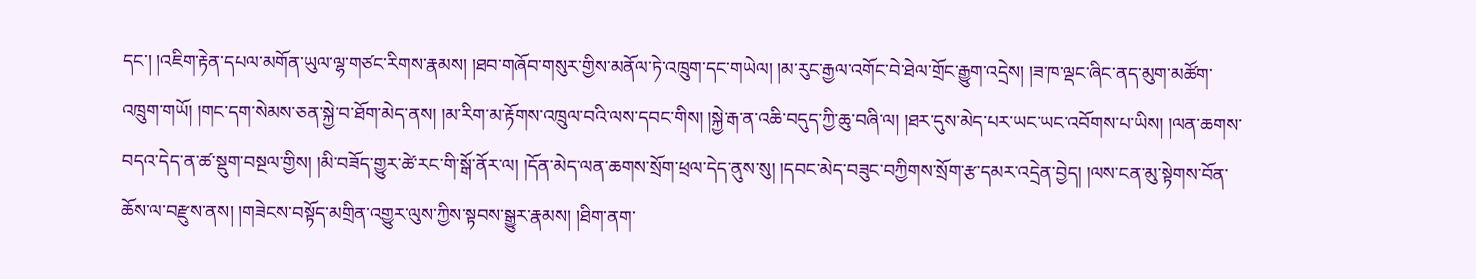དང་། །འཇིག་རྟེན་དཔལ་མགོན་ཡུལ་ལྷ་གཙང་རིགས་རྣམས། །ཐབ་གཞོབ་གསུར་གྱིས་མནོལ་ཏེ་འཁྲུག་དང་གཡེལ། །མ་རུང་རྒྱལ་འགོང་བེ་ཐེལ་གྲོང་རྒྱུག་འདྲེས། །ཟ་ཁ་ལྡང་ཞིང་ནད་མུག་མཚོག་འཁྲུག་གཡོ། །གང་དག་སེམས་ཅན་སྐྱེ་བ་ཐོག་མེད་ནས། །མ་རིག་མ་རྟོགས་འཁྲུལ་བའི་ལས་དབང་གིས། །སྐྱེ་རྒ་ན་འཆི་བདུད་ཀྱི་ཆུ་བཞི་ལ། །ཐར་དུས་མེད་པར་ཡང་ཡང་འབོགས་པ་ཡིས། །ལན་ཆགས་བདའ་དེད་ན་ཚ་སྡུག་བསྔལ་གྱིས། །མི་བཟོད་གྱུར་ཚེ་རང་གི་སྒོ་ནོར་ལ། །དོན་མེད་ལན་ཆགས་སྲོག་ཕྲལ་དེད་ནུས་སུ། །དབང་མེད་བཟུང་བཀྱིགས་སྲོག་རྩ་དམར་འདྲེན་བྱེད། །ལས་ངན་མུ་སྟེགས་བོན་ཆོས་ལ་བརྫུས་ནས། །གཟེངས་བསྟོད་མགྲིན་འགྱུར་ལུས་ཀྱིས་སྟབས་སྒྱུར་རྣམས། །ཐིག་ནག་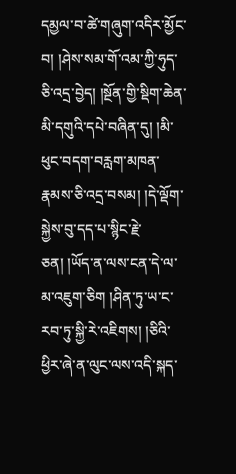དམྱལ་བ་ཚེ་གཞུག་འདིར་མྱོང་བ། །ཤེས་སམ་གོ་འམ་ཀྱི་ཧུད་ཅི་འདྲ་བྱེད། །སྔོན་གྱི་སྡིག་ཆེན་མི་དགུའི་དཔེ་བཞིན་དུ། །མི་ཕུང་བདག་བརླག་མཁན་རྣམས་ཅི་འདྲ་བསམ། །དེ་ལྡོག་སྐྱེས་བུ་དད་པ་སྙིང་རྗེ་ཅན། །ཡོད་ན་ལས་ངན་དེ་ལ་མ་འཇུག་ཅིག །ཤིན་ཏུ་ཡ་ང་རབ་ཏུ་སྐྱི་རེ་འཇིགས། །ཅིའི་ཕྱིར་ཞེ་ན་ལུང་ལས་འདི་སྐད་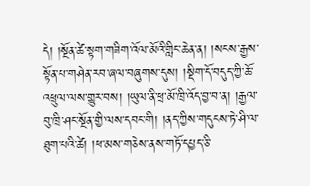དེ། །སྔོན་ཚེ་སྟག་གཟིག་འོལ་མོའི་གླིང་ཆེན་ན། །སངས་རྒྱས་སྟོན་པ་གཤེན་རབ་ཞལ་བཞུགས་དུས། །སྡིག་དོ་བདུད་ཀྱི་ཆོ་འཕྲུལ་ལས་གྱུར་བས། །ཡུལ་ནི་ཕྲ་མོ་ཁྲི་འོད་བྱ་བ་ན། །རྒྱལ་བུ་ཁྲི་ཤང་སྔོན་གྱི་ལས་དབང་གི། །ནད་ཀྱིས་གདུངས་ཏེ་ཤི་ལ་ཐུག་པའི་ཚེ། །ཕ་མས་གཅེས་ནས་གཏོ་དཔྱད་ཅི་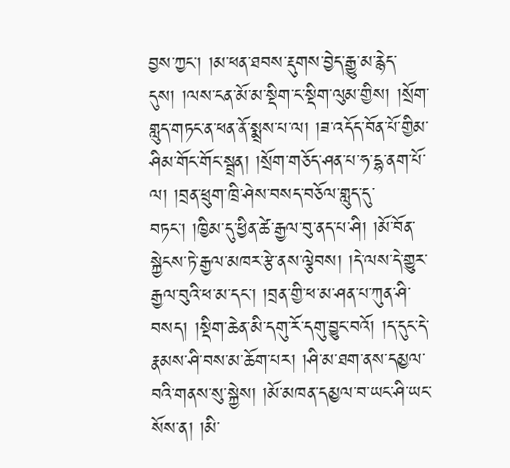བྱས་ཀྱང་། །མ་ཕན་ཐབས་རྡུགས་བྱེད་རྒྱུ་མ་རྙེད་དུས། །ལས་ངན་མོ་མ་སྡིག་ང་སྡིག་ལུམ་གྱིས། །སྲོག་གླུད་གཏང་ན་ཕན་ནོ་སྨྲས་པ་ལ། །ཟ་འདོད་བོན་པོ་གྱིམ་ཤིམ་གོང་གོང་སྦྲན། །སྲོག་གཅོད་ཤན་པ་ཧ་དྷ་ནག་པོ་ལ། །བྲན་ཕྲུག་ཁྲི་ཤེས་བསད་བཅོལ་གླུད་དུ་བཏང་། །ཁྱིམ་དུ་ཕྱིན་ཚེ་རྒྱལ་བུ་ནད་པ་ཤི། །མོ་བོན་སྐྱེངས་ཏེ་རྒྱལ་མཁར་རྩེ་ནས་ལྕེབས། །དེ་ལས་དེ་གྱུར་རྒྱལ་བུའི་ཕ་མ་དང་། །བྲན་གྱི་ཕ་མ་ཤན་པ་ཀུན་ཤི་བསད། །སྡིག་ཆེན་མི་དགུ་རོ་དགུ་བྱུང་བའོ། །ད་དུང་དེ་རྣམས་ཤི་བས་མ་ཆོག་པར། །ཤི་མ་ཐག་ནས་དམྱལ་བའི་གནས་སུ་སྐྱེས། །མོ་མཁན་དམྱལ་བ་ཡང་ཤི་ཡང་སོས་ན། །མི་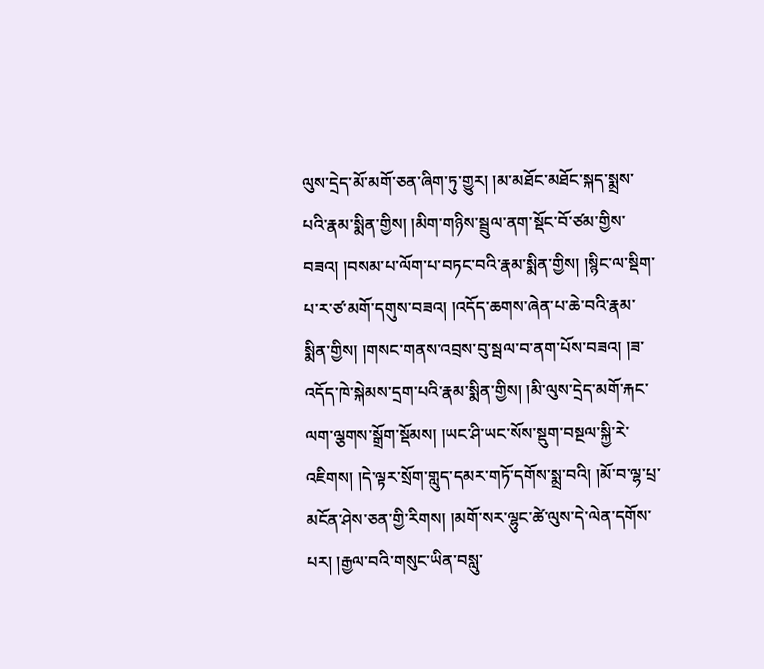ལུས་དྲེད་མོ་མགོ་ཅན་ཞིག་ཏུ་གྱུར། །མ་མཐོང་མཐོང་སྐད་སྨྲས་པའི་རྣམ་སྨིན་གྱིས། །མིག་གཉིས་སྦྲུལ་ནག་སྡོང་བོ་ཙམ་གྱིས་བཟའ། །བསམ་པ་ལོག་པ་བཏང་བའི་རྣམ་སྨིན་གྱིས། །སྙིང་ལ་སྡིག་པ་ར་ཙ་མགོ་དགུས་བཟའ། །འདོད་ཆགས་ཞེན་པ་ཆེ་བའི་རྣམ་སྨིན་གྱིས། །གསང་གནས་འབྲས་བུ་སྦལ་བ་ནག་པོས་བཟའ། །ཟ་འདོད་ཁེ་སྐེམས་དྲག་པའི་རྣམ་སྨིན་གྱིས། །མི་ལུས་དྲེད་མགོ་རྐང་ལག་ལྕགས་སྒྲོག་སྡོམས། །ཡང་ཤི་ཡང་སོས་སྡུག་བསྔལ་སྐྱི་རེ་འཇིགས། །དེ་ལྟར་སྲོག་གླུད་དམར་གཏོ་དགོས་སྨྲ་བའི། །མོ་བ་ལྷ་པྲ་མངོན་ཤེས་ཅན་གྱི་རིགས། །མགོ་སར་ལྷུང་ཚེ་ལུས་དེ་ལེན་དགོས་པར། །རྒྱལ་བའི་གསུང་ཡིན་བསླུ་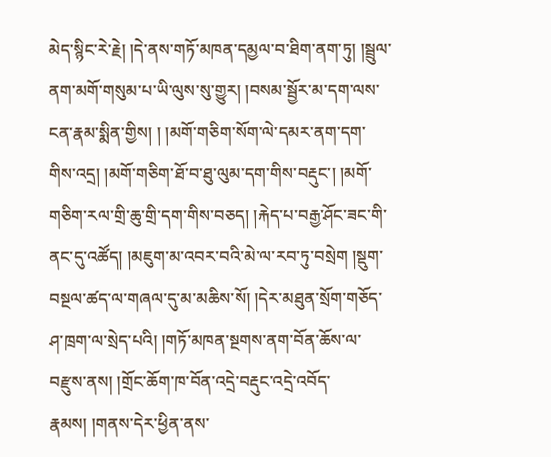མེད་སྙིང་རེ་རྗེ། །དེ་ནས་གཏོ་མཁན་དམྱལ་བ་ཐིག་ནག་ཏུ། །སྦྲུལ་ནག་མགོ་གསུམ་པ་ཡི་ལུས་སུ་གྱུར། །བསམ་སྦྱོར་མ་དག་ལས་ངན་རྣམ་སྨིན་གྱིས། ། །མགོ་གཅིག་སོག་ལེ་དམར་ནག་དག་གིས་འདྲ། །མགོ་གཅིག་ཐོ་བ་ཐུ་ལུམ་དག་གིས་བརྡུང་། །མགོ་གཅིག་རལ་གྲི་ཆུ་གྲི་དག་གིས་བཅད། །རྐེད་པ་བརྒྱ་ཤོང་ཟང་གི་ནང་དུ་འཚོད། །མཇུག་མ་འབར་བའི་མེ་ལ་རབ་ཏུ་བསྲེག །སྡུག་བསྔལ་ཚད་ལ་གཞལ་དུ་མ་མཆིས་སོ། །དེར་མཐུན་སྲོག་གཅོད་ཤ་ཁྲག་ལ་སྲེད་པའི། །གཏོ་མཁན་སྔགས་ནག་བོན་ཆོས་ལ་བརྫུས་ནས། །གྲོང་ཆོག་ཁ་བོན་འདྲེ་བརྡུང་འདྲེ་འབོད་རྣམས། །གནས་དེར་ཕྱིན་ནས་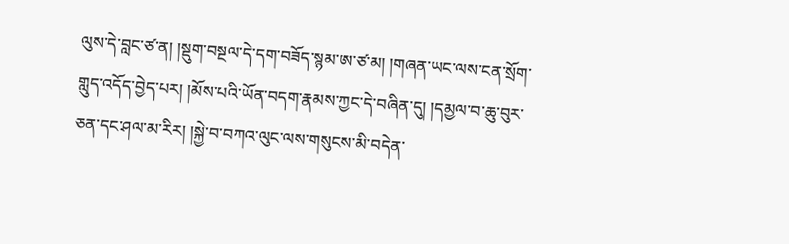ལུས་དེ་བླང་ཙ་ན། །སྡུག་བསྔལ་དེ་དག་བཟོད་སྙམ་ཨ་ཙ་མ། །གཞན་ཡང་ལས་ངན་སྲོག་གླུད་འདོད་བྱེད་པར། །མོས་པའི་ཡོན་བདག་རྣམས་ཀྱང་དེ་བཞིན་དུ། །དམྱལ་བ་ཆུ་བུར་ཅན་དང་ཤལ་མ་རིར། །སྐྱེ་བ་བཀའ་ལུང་ལས་གསུངས་མི་བདེན་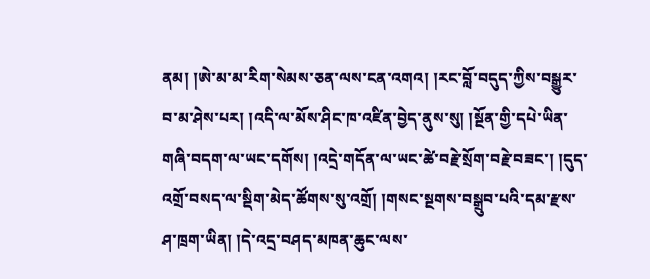ནམ། །ཨེ་མ་མ་རིག་སེམས་ཅན་ལས་ངན་འགའ། །རང་བློ་བདུད་ཀྱིས་བསྒྱུར་བ་མ་ཤེས་པར། །འདི་ལ་མོས་ཤིང་ཁ་འཛིན་བྱེད་ནུས་སུ། །སྔོན་གྱི་དཔེ་ཡིན་གཞི་བདག་ལ་ཡང་དགོས། །འདྲེ་གདོན་ལ་ཡང་ཚེ་བརྗེ་སྲོག་བརྗེ་བཟང་། །དུད་འགྲོ་བསད་ལ་སྡིག་མེད་ཚོགས་སུ་འགྲོ། །གསང་སྔགས་བསྒྲུབ་པའི་དམ་རྫས་ཤ་ཁྲག་ཡིན། །དེ་འདྲ་བཤད་མཁན་ཆུང་ལས་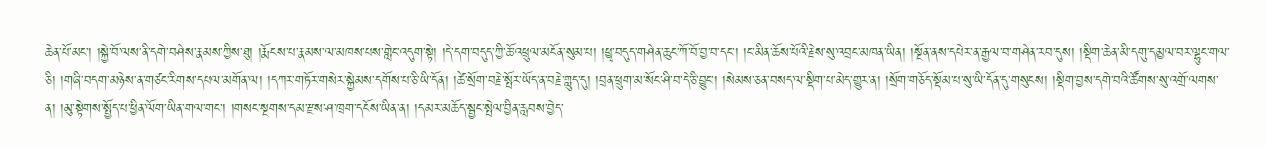ཆེན་པོ་མང་། །སྐྱེ་བོ་ལས་ནི་དགེ་བཤེས་རྣམས་ཀྱིས་ཐུ། །རྨོངས་པ་རྣམས་ལ་མཁས་པས་གླེང་འདུག་སྟེ། །དེ་དག་བདུད་ཀྱི་ཆོ་འཕྲུལ་མངོན་སུམ་པ། །ཕྱྭ་བདུད་གཤེན་ཆུང་ཀོ་བོ་བྱ་བ་དང་། །ང་མིན་ཆོས་པོའི་རྗེས་སུ་འབྲང་མཁན་ཡིན། །སྔོན་ནས་དཔེར་ན་རྒྱལ་བ་གཤེན་རབ་དུས། །སྡིག་ཆེན་མི་དགུ་དམྱལ་བར་ལྷུང་གལ་ཅི། །གཞི་བདག་མཉེས་ན་གཙང་རིགས་དཔལ་མགོན་ལ། །དཀར་གཏོར་གསེར་སྐྱེམས་དགོས་པ་ཅི་ཡི་དོན། །ཚེ་སྲོག་བརྗེ་སྤོར་ཡོད་ན་བརྗེ་གླུད་དུ། །བྲན་ཕྲུག་མ་སོང་ཤི་བ་དེ་ཅི་བྱུང་། །སེམས་ཅན་བསད་ལ་སྡིག་པ་མེད་གྱུར་ན། །སྲོག་གཅོད་སྡོམ་པ་སུ་ཡི་དོན་དུ་གསུངས། །སྡིག་བྱས་དགེ་བའི་ཚོགས་སུ་འགྲོ་ལགས་ན། །མུ་སྟེགས་སྤྱོད་པ་ཕྱིན་ལོག་ཡིན་གལ་གང་། །གསང་སྔགས་དམ་རྫས་ཤ་ཁྲག་དངོས་ཡིན་ན། །དམར་མཆོད་སྦྱང་སྤེལ་བྱིན་རླབས་བྱེད་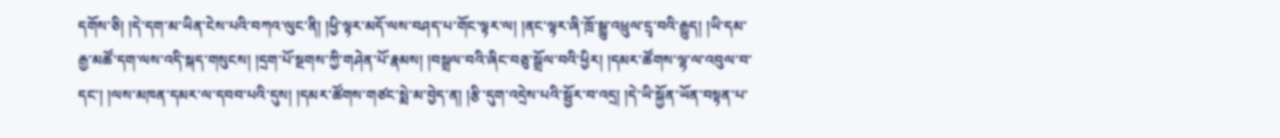དགོས་ཅི། །དེ་དག་མ་ཡིན་ངེས་པའི་བཀའ་ལུང་ནི། །ཕྱི་ལྟར་མདོ་ལས་བཤད་པ་གོང་ལྟར་ལ། །ནང་ལྟར་ཞི་ཁྲོ་སྒྱུ་འཕྲུལ་དྲྭ་བའི་རྒྱུད། །ཡི་དམ་རྒྱ་མཚོ་དག་ལས་འདི་སྐད་གསུངས། །དྲག་པོ་སྔགས་ཀྱི་གཤེན་པོ་རྣམས། །བསྒྲལ་བའི་ཞིང་བཅུ་སྒྲོལ་བའི་ཕྱིར། །དམར་ཚོགས་ལྷ་ལ་འབུལ་བ་དང་། །ལས་མཁན་དམར་ལ་དབབ་པའི་དུས། །དམར་ཚོགས་གཙང་སྨེ་མ་བྱེད་ན། །རྩི་དུག་འདྲེས་པའི་སྦྱོར་བ་འདྲ། །དེ་ཡི་སྐྱོན་ཡོན་བསྟན་པ་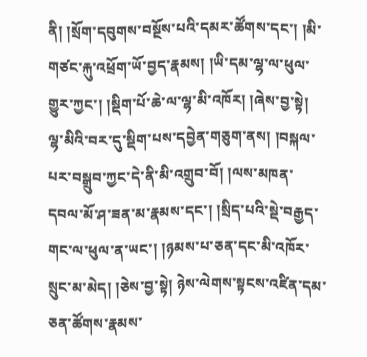ནི། །སྲོག་དབུགས་བསྔོས་པའི་དམར་ཚོགས་དང་། །མི་གཙང་རྐུ་འཕྲོག་ཡོ་བྱད་རྣམས། །ཡི་དམ་ལྷ་ལ་ཕུལ་གྱུར་ཀྱང་། །སྡིག་པོ་ཆེ་ལ་ལྷ་མི་འཁོར། །ཞེས་བྱ་སྟེ། ལྷ་མིའི་བར་དུ་སྡིག་པས་དབྱེན་གཅུག་ནས། །བསྐལ་པར་བསྒྲུབ་ཀྱང་དེ་ནི་མི་འགྲུབ་བོ། །ལས་མཁན་དབལ་མོ་ཤ་ཟན་མ་རྣམས་དང་། །སྲིད་པའི་སྡེ་བརྒྱད་གང་ལ་ཕུལ་ན་ཡང་། །ཉམས་པ་ཅན་དང་མི་འཁོར་སྲུང་མ་མེད། །ཅེས་བྱ་སྟེ། ཉེས་ལེགས་སྟངས་འཛིན་དམ་ཅན་ཚོགས་རྣམས་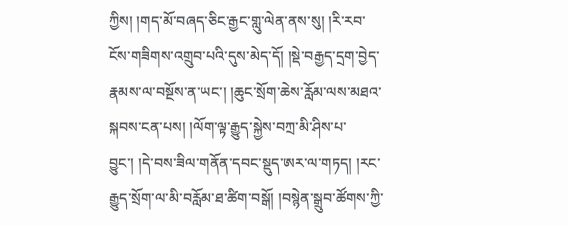ཀྱིས། །གད་མོ་བཞད་ཅིང་རྒྱང་གླུ་ལེན་ནས་སུ། །རི་རབ་ངོས་གཟིགས་འགྲུབ་པའི་དུས་མེད་དོ། །སྡེ་བརྒྱད་དྲག་བྱེད་རྣམས་ལ་བསྔོས་ན་ཡང་། །ཆུང་སྲོག་ཆེས་རློམ་ལས་མཐའ་སྐབས་ངན་པས། །ལོག་ལྟ་རྒྱུད་སྐྱེས་བཀྲ་མི་ཤིས་པ་བྱུང་། །དེ་བས་ཟིལ་གནོན་དབང་སྡུད་ཨར་ལ་གཏད། །རང་རྒྱུད་སྲོག་ལ་མི་བརློམ་ཐ་ཚིག་བསྒོ། །བསྙེན་སྒྲུབ་ཚོགས་ཀྱི་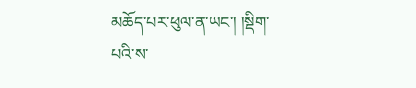མཆོད་པར་ཕུལ་ན་ཡང་། །སྡིག་པའི་ས་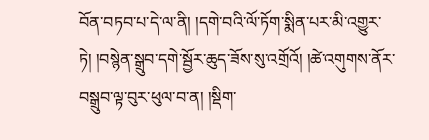བོན་བཏབ་པ་དེ་ལ་ནི། །དགེ་བའི་ལོ་ཏོག་སྨིན་པར་མི་འགྱུར་ཏེ། །བསྙེན་སྒྲུབ་དགེ་སྦྱོར་ཆུད་ཟོས་སུ་འགྲོའོ། །ཚེ་འགུགས་ནོར་བསྒྲུབ་ལྟ་བུར་ཕུལ་བ་ན། །སྡིག་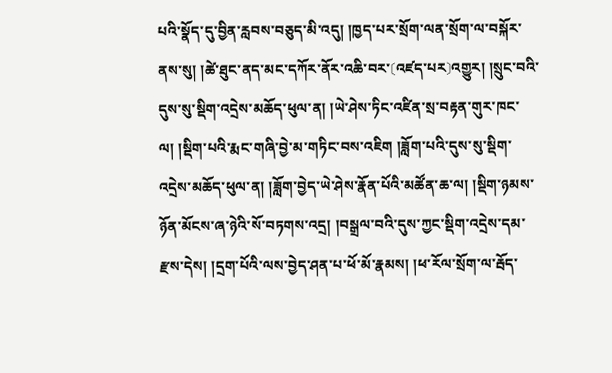པའི་སྣོད་དུ་བྱིན་རླབས་བཅུད་མི་འདུ། །ཁྱད་པར་སྲོག་ལན་སྲོག་ལ་བསྐོར་ནས་སུ། །ཚེ་ཐུང་ནད་མང་དཀོར་ནོར་འཆི་བར་〔འཛད་པར〕འགྱུར། །སྲུང་བའི་དུས་སུ་སྡིག་འདྲེས་མཆོད་ཕུལ་ན། །ཡེ་ཤེས་ཏིང་འཛིན་སྲ་བརྟན་གུར་ཁང་ལ། །སྡིག་པའི་རྨང་གཞི་བྱེ་མ་གཏིང་བས་འཇིག །ཟློག་པའི་དུས་སུ་སྡིག་འདྲེས་མཆོད་ཕུལ་ན། །ཟློག་བྱེད་ཡེ་ཤེས་རྣོན་པོའི་མཚོན་ཆ་ལ། །སྡིག་ཉམས་ཉོན་མོངས་ཞ་ཉེའི་སོ་བཏགས་འདྲ། །བསྒྲལ་བའི་དུས་ཀྱང་སྡིག་འདྲེས་དམ་རྫས་དེས། །དྲག་པོའི་ལས་བྱེད་ཤན་པ་ཕོ་མོ་རྣམས། །ཕ་རོལ་སྲོག་ལ་རྦོད་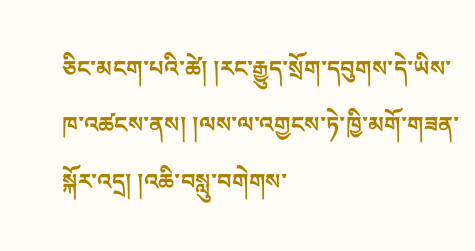ཅིང་མངག་པའི་ཚེ། །རང་རྒྱུད་སྲོག་དབུགས་དེ་ཡིས་ཁ་འཚངས་ནས། །ལས་ལ་འགྱངས་ཏེ་ཁྱི་མགོ་གཟན་སྐོར་འདྲ། །འཆི་བསླུ་བགེགས་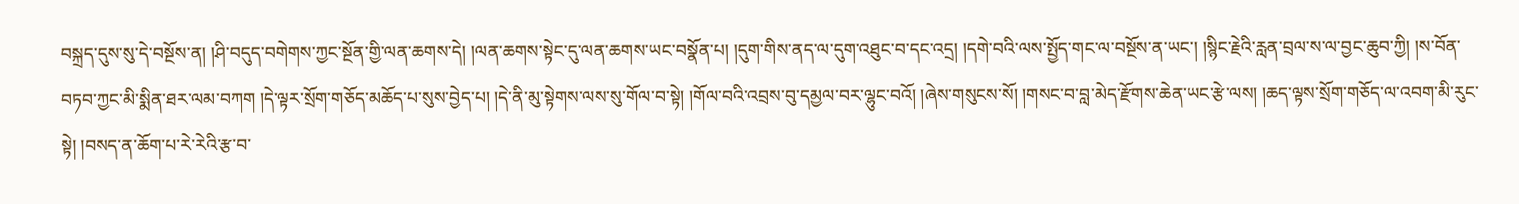བསྐྲད་དུས་སུ་དེ་བསྔོས་ན། །ཤི་བདུད་བགེགས་ཀྱང་སྔོན་གྱི་ལན་ཆགས་དེ། །ལན་ཆགས་སྟེང་དུ་ལན་ཆགས་ཡང་བསྣོན་པ། །དུག་གིས་ནད་ལ་དུག་འཐུང་བ་དང་འདྲ། །དགེ་བའི་ལས་སྤྱོད་གང་ལ་བསྔོས་ན་ཡང་། །སྙིང་རྗེའི་རླན་བྲལ་ས་ལ་བྱང་ཆུབ་ཀྱི། །ས་བོན་བཏབ་ཀྱང་མི་སྨིན་ཐར་ལམ་བཀག །དེ་ལྟར་སྲོག་གཅོད་མཆོད་པ་སུས་བྱེད་པ། །དེ་ནི་མུ་སྟེགས་ལས་སུ་གོལ་བ་སྟེ། །གོལ་བའི་འབྲས་བུ་དམྱལ་བར་ལྷུང་བའོ། །ཞེས་གསུངས་སོ། །གསང་བ་བླ་མེད་རྫོགས་ཆེན་ཡང་རྩེ་ལས། །ཆད་ལྟས་སྲོག་གཅོད་ལ་འབག་མི་རུང་སྟེ། །བསད་ན་ཆོག་པ་རེ་རེའི་རྩ་བ་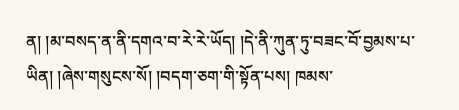ན། །མ་བསད་ན་ནི་དགའ་བ་རེ་རེ་ཡོད། །དེ་ནི་ཀུན་ཏུ་བཟང་བོ་བྱམས་པ་ཡིན། །ཞེས་གསུངས་སོ། །བདག་ཅག་གི་སྟོན་པས། ཁམས་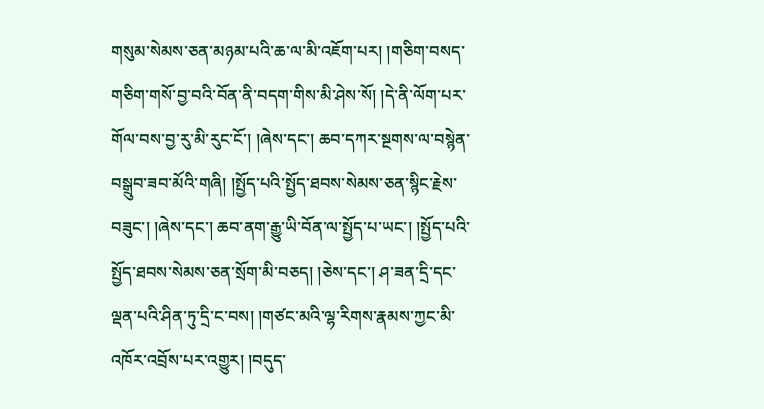གསུམ་སེམས་ཅན་མཉམ་པའི་ཆ་ལ་མི་འཇོག་པར། །གཅིག་བསད་གཅིག་གསོ་བྱ་བའི་བོན་ནི་བདག་གིས་མི་ཤེས་སོ། །དེ་ནི་ལོག་པར་གོལ་བས་བྱ་རུ་མི་རུང་ངོ་། །ཞེས་དང་། ཆབ་དཀར་སྔགས་ལ་བསྙེན་བསྒྲུབ་ཟབ་མོའི་གཞི། །སྤྱོད་པའི་སྤྱོད་ཐབས་སེམས་ཅན་སྙིང་རྗེས་བཟུང་། །ཞེས་དང་། ཆབ་ནག་རྒྱུ་ཡི་བོན་ལ་སྤྱོད་པ་ཡང་། །སྤྱོད་པའི་སྤྱོད་ཐབས་སེམས་ཅན་སྲོག་མི་བཅད། །ཅེས་དང་། ཤ་ཟན་དྲི་དང་ལྡན་པའི་ཤིན་ཏུ་དྲི་ང་བས། །གཙང་མའི་ལྷ་རིགས་རྣམས་ཀྱང་མི་འཁོར་འབྲོས་པར་འགྱུར། །བདུད་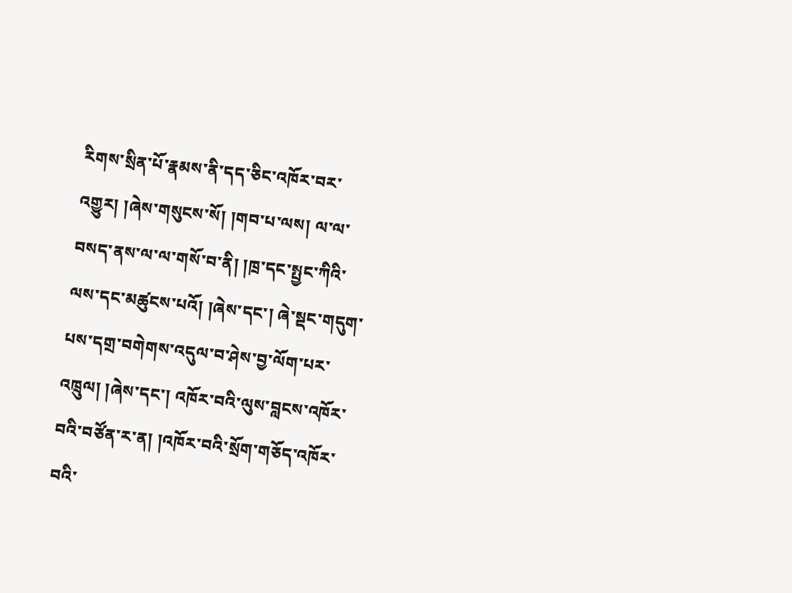རིགས་སྲིན་པོ་རྣམས་ནི་དད་ཅིང་འཁོར་བར་འགྱུར། །ཞེས་གསུངས་སོ། །གབ་པ་ལས། ལ་ལ་བསད་ནས་ལ་ལ་གསོ་བ་ནི། །ཁྲ་དང་སྤྱང་ཀིའི་ལས་དང་མཚུངས་པའོ། །ཞེས་དང་། ཞེ་སྡང་གདུག་པས་དགྲ་བགེགས་འདུལ་བ་ཤེས་བྱ་ལོག་པར་འཁྲུལ། །ཞེས་དང་། འཁོར་བའི་ལུས་བླངས་འཁོར་བའི་བཙོན་ར་ན། །འཁོར་བའི་སྲོག་གཅོད་འཁོར་བའི་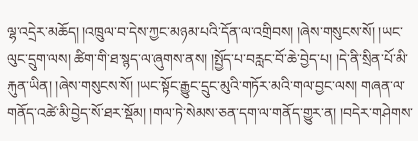ལྷ་འདྲེར་མཆོད། །འཁྲུལ་བ་དེས་ཀྱང་མཉམ་པའི་དོན་ལ་འགྲིབས། །ཞེས་གསུངས་སོ། །ཡང་ལུང་དྲུག་ལས། ཚིག་གི་ཐ་སྙད་ལ་ཞུགས་ནས། །སྤྱོད་པ་བརླང་བོ་ཆེ་བྱེད་པ། །དེ་ནི་སྲིན་པོ་མི་རྐུན་ཡིན། །ཞེས་གསུངས་སོ། །ཡང་སྟོང་རྒྱུང་དྲུང་མུའི་གཏོར་མའི་གལ་བྱང་ལས། གཞན་ལ་གནོད་འཚེ་མི་བྱེད་སོ་ཐར་སྡོམ། །གལ་ཏེ་སེམས་ཅན་དག་ལ་གནོད་གྱུར་ན། །བདེར་གཤེགས་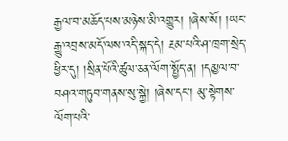རྒྱལ་བ་མཆོད་པས་མཉེས་མི་འགྱུར། །ཞེས་སོ། །ཡང་རྒྱུ་འབྲས་མདོ་ལས་འདི་སྐད་དེ། རྔམ་པའི་ཤ་ཁྲག་སྲེད་ཕྱིར་དུ། །སྲིན་པོའི་ཚུལ་ཅན་ལོག་སྤྱོད་ན། །དམྱལ་བ་བཤའ་གཏུབ་གནས་སུ་སྐྱེ། །ཞེས་དང་། མུ་སྟེགས་ལོག་པའི་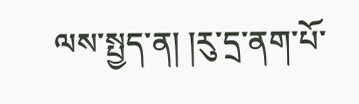ལས་སྤྱད་ན། །རུ་དྲ་ནག་པོ་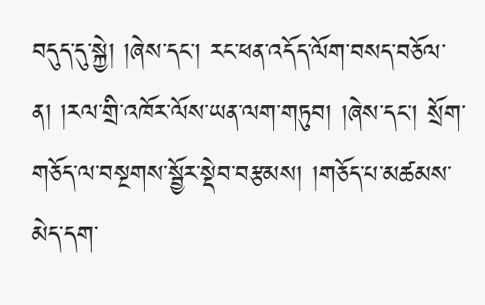བདུད་དུ་སྐྱེ། །ཞེས་དང་། རང་ཕན་འདོད་ལོག་བསད་བཅོལ་ན། །རལ་གྲི་འཁོར་ལོས་ཡན་ལག་གཏུབ། །ཞེས་དང་། སྲོག་གཅོད་ལ་བསྔགས་སྦྱོར་སྡེབ་བརྩམས། །གཅོད་པ་མཚམས་མེད་དག་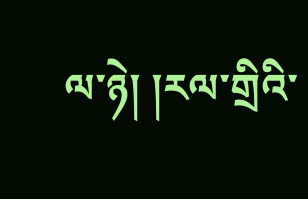ལ་ཉེ། །རལ་གྲིའི་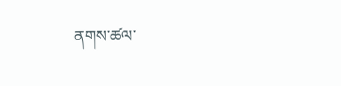ནགས་ཚལ་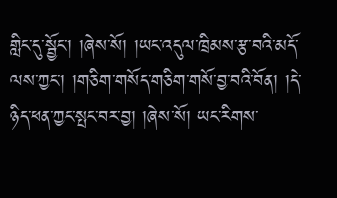གླིང་དུ་སྦྱོང་། །ཞེས་སོ། །ཡང་འདུལ་ཁྲིམས་རྩ་བའི་མདོ་ལས་ཀྱང་། །གཅིག་གསོད་གཅིག་གསོ་བྱ་བའི་བོན། །དེ་ཉིད་ཕན་ཀྱང་སྤང་བར་བྱ། །ཞེས་སོ། ཡང་རིགས་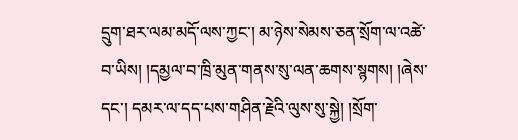དྲུག་ཐར་ལམ་མདོ་ལས་ཀྱང་། མ་ཉེས་སེམས་ཅན་སྲོག་ལ་འཚེ་བ་ཡིས། །དམྱལ་བ་ཁྲི་མུན་གནས་སུ་ལན་ཆགས་སྙགས། །ཞེས་དང་། དམར་ལ་དད་པས་གཤིན་རྗེའི་ལུས་སུ་སྐྱེ། །སྲོག་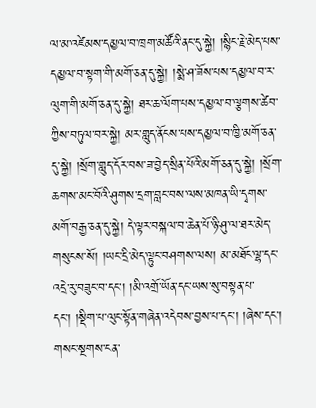ལ་མ་འཛེམས་དམྱལ་བ་ཁྲག་མཚོའི་ནང་དུ་སྐྱེ། །སྙིང་རྗེ་མེད་པས་དམྱལ་བ་སྟག་གི་མགོ་ཅན་དུ་སྐྱེ། །སྨེ་ཤ་ཟོས་པས་དམྱལ་བ་ར་ལུག་གི་མགོ་ཅན་དུ་སྐྱེ། ཐར་ཆ་ལོག་པས་དམྱལ་བ་ལྕགས་ཚེབ་ཀྱིས་བཏུལ་བར་སྐྱེ། མར་གླུད་ནོངས་པས་དམྱལ་བ་ཁྱི་མགོ་ཅན་དུ་སྐྱེ། །སྲོག་གླུད་དོར་བས་ཟ་བྱེད་སྲིན་པོའི་མགོ་ཅན་དུ་སྐྱེ། །སྲོག་ཆགས་མང་བོའི་ཤུགས་དྲག་བླང་བས་ལས་མཁན་ཡི་དྭགས་མགོ་བརྒྱ་ཅན་དུ་སྐྱེ། དེ་ལྟར་བསྐལ་བ་ཆེན་པོ་ཉི་ཤུ་ལ་ཐར་མེད་གསུངས་སོ། །ཡང་དྲི་མེད་ལྟུང་བཤགས་ལས། མ་མཐོང་ལྷ་དང་འདྲེ་རུ་བཟུང་བ་དང་། །མི་འགྲོ་ཡོན་དང་ཡས་སུ་བསྟན་པ་དང་། །སྡིག་པ་ལུང་སྟོན་གཞེན་འདེབས་བྱས་པ་དང་། །ཞེས་དང་། གསང་སྔགས་ངན་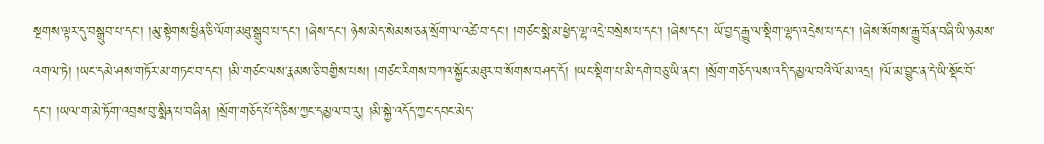སྔགས་ལྟར་དུ་བསྒྲུབ་པ་དང་། །མུ་སྟེགས་ཕྱིན་ཅི་ལོག་མཐུ་སྒྲུབ་པ་དང་། །ཞེས་དང་། ཉེས་མེད་སེམས་ཅན་སྲོག་ལ་འཚེ་བ་དང་། །གཙང་སྨེ་མ་ཕྱེད་ལྷ་འདྲེ་བསྲེས་པ་དང་། །ཞེས་དང་། ཡོ་བྱད་རྒྱུ་ལ་སྡིག་ལྷད་འདྲེས་པ་དང་། །ཞེས་སོགས་རྒྱུ་བོན་བཞི་ཡི་ཉམས་འགལ་ཏེ། །ཡང་དམེ་ཤས་གཏོར་མ་གཏང་བ་དང་། །མི་གཙང་ལས་རྣམས་ཅི་བགྱིས་པས། །གཙང་རིགས་བཀའ་སྐྱོང་མཐུར་བ་སོགས་བཤད་དོ། །ཡང་སྡིག་པ་མི་དགེ་བཅུ་ཡི་ནང་། །སྲོག་གཅོད་ལས་འདི་དམྱལ་བའི་ལོ་མ་འདྲ། །ལོ་མ་བྱུང་ན་དེ་ཡི་སྡོང་བོ་དང་། །ཡལ་ག་མེ་ཏོག་འབྲས་བུ་སྨིན་པ་བཞིན། །སྲོག་གཅོད་པོ་དེ་ཅིས་ཀྱང་དམྱལ་བ་རུ། །མི་སྐྱེ་འདོད་ཀྱང་དབང་མེད་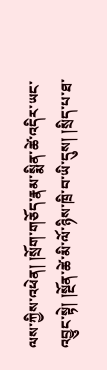ལས་ཀྱིས་འཕེན། །སྲོག་གཅོད་རྣམ་སྨིན་ཚེ་འདིར་ཡང་འབྱུང་སྟེ། །སྔོན་ཚེ་མི་ལོ་ཉིས་ཁྲི་བ་ཡི་དུས། །སྲིད་པ་ཐ་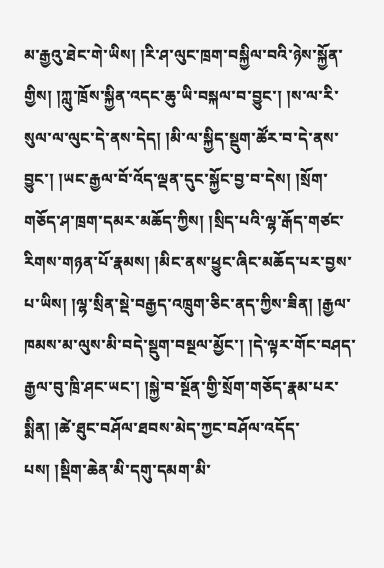མ་རྒྱའུ་ཐེང་གེ་ཡིས། །རི་ཤ་ལུང་ཁྲག་བསྐྱིལ་བའི་ཉེས་སྐྱོན་གྱིས། །ཀླུ་ཁྲོས་སྐྱིན་འདང་ཆུ་ཡི་བསྐལ་བ་བྱུང་། །ས་ལ་རི་སུལ་ལ་ལུང་དེ་ནས་དེད། །མི་ལ་སྐྱིད་སྡུག་ཚོར་བ་དེ་ནས་བྱུང་། །ཡང་རྒྱལ་བོ་འོད་ལྡན་དུང་སྐྱོང་བྱ་བ་དེས། །སྲོག་གཅོད་ཤ་ཁྲག་དམར་མཆོད་ཀྱིས། །སྲིད་པའི་ལྷ་རྒོད་གཙང་རིགས་གཉན་པོ་རྣམས། །མིང་ནས་ཕྱུང་ཞིང་མཆོད་པར་བྱས་པ་ཡིས། །ལྷ་སྲིན་སྡེ་བརྒྱད་འཁྲུག་ཅིང་ནད་ཀྱིས་ཟིན། །རྒྱལ་ཁམས་མ་ལུས་མི་བདེ་སྡུག་བསྔལ་མྱོང་། །དེ་ལྟར་གོང་བཤད་རྒྱལ་བུ་ཁྲི་ཤང་ཡང་། །སྐྱེ་བ་སྔོན་གྱི་སྲོག་གཅོད་རྣམ་པར་སྨིན། །ཚེ་ཐུང་བཤོལ་ཐབས་མེད་ཀྱང་བཤོལ་འདོད་པས། །སྡིག་ཆེན་མི་དགུ་དམག་མི་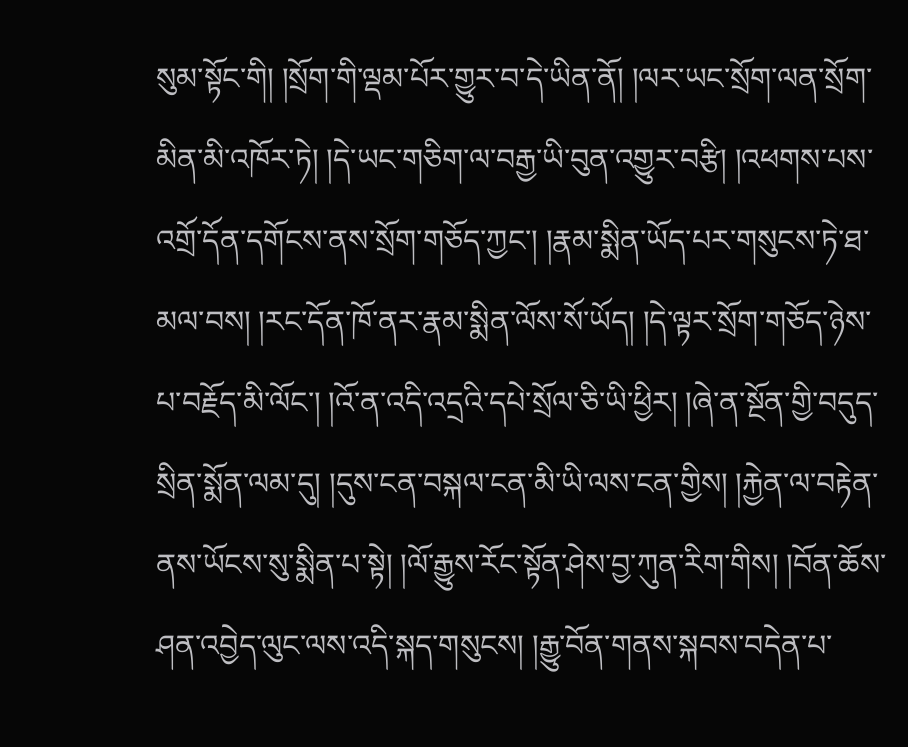སུམ་སྟོང་གི། །སྲོག་གི་ལྡམ་པོར་གྱུར་བ་དེ་ཡིན་ནོ། །ལར་ཡང་སྲོག་ལན་སྲོག་མིན་མི་འཁོར་ཏེ། །དེ་ཡང་གཅིག་ལ་བརྒྱ་ཡི་བུན་འགྱུར་བརྩི། །འཕགས་པས་འགྲོ་དོན་དགོངས་ནས་སྲོག་གཅོད་ཀྱང་། །རྣམ་སྨིན་ཡོད་པར་གསུངས་ཏེ་ཐ་མལ་བས། །རང་དོན་ཁོ་ནར་རྣམ་སྨིན་ལོས་སོ་ཡོད། །དེ་ལྟར་སྲོག་གཅོད་ཉེས་པ་བརྗོད་མི་ལོང་། །འོ་ན་འདི་འདྲའི་དཔེ་སྲོལ་ཅི་ཡི་ཕྱིར། །ཞེ་ན་སྔོན་གྱི་བདུད་སྲིན་སྨོན་ལམ་དུ། །དུས་ངན་བསྐལ་ངན་མི་ཡི་ལས་ངན་གྱིས། །རྐྱེན་ལ་བརྟེན་ནས་ཡོངས་སུ་སྨིན་པ་སྟེ། །ལོ་རྒྱུས་རོང་སྟོན་ཤེས་བྱ་ཀུན་རིག་གིས། །བོན་ཆོས་ཤན་འབྱེད་ལུང་ལས་འདི་སྐད་གསུངས། །རྒྱུ་བོན་གནས་སྐབས་བདེན་པ་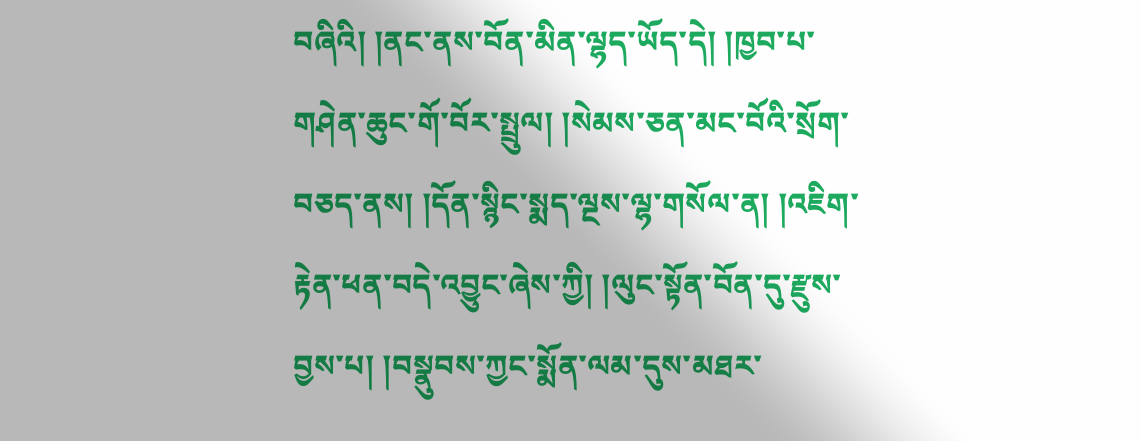བཞིའི། །ནང་ནས་བོན་མིན་ལྷད་ཡོད་དེ། །ཁྱབ་པ་གཤེན་ཆུང་གོ་བོར་སྤྲུལ། །སེམས་ཅན་མང་བོའི་སྲོག་བཅད་ནས། །དོན་སྙིང་སྨད་ལྔས་ལྷ་གསོལ་ན། །འཇིག་རྟེན་ཕན་བདེ་འབྱུང་ཞེས་ཀྱི། །ལུང་སྟོན་བོན་དུ་རྫུས་བྱས་པ། །བསྣུབས་ཀྱང་སྨོན་ལམ་དུས་མཐར་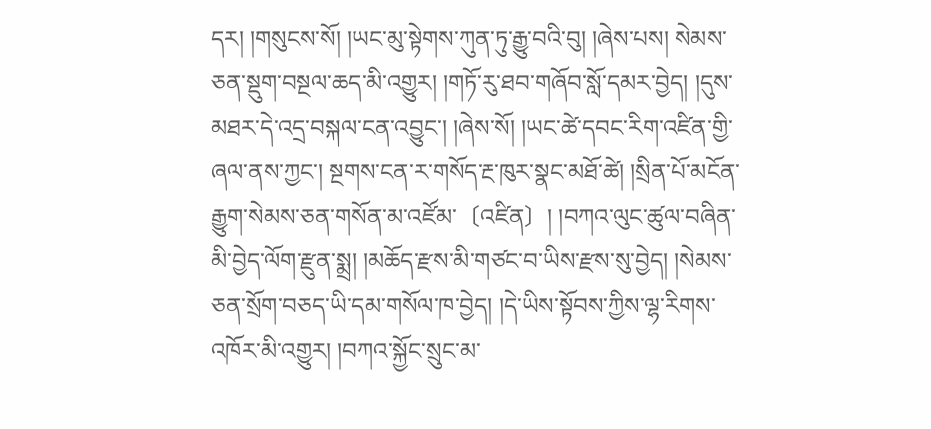དར། །གསུངས་སོ། །ཡང་མུ་སྟེགས་ཀུན་ཏུ་རྒྱུ་བའི་བུ། །ཞེས་པས། སེམས་ཅན་སྡུག་བསྔལ་ཆད་མི་འགྱུར། །གཏོ་རུ་ཐབ་གཞོབ་སློ་དམར་བྱེད། །དུས་མཐར་དེ་འདྲ་བསྐལ་ངན་འབྱུང་། །ཞེས་སོ། །ཡང་ཚེ་དབང་རིག་འཛིན་གྱི་ཞལ་ནས་ཀྱང་། སྔགས་ངན་ར་གསོད་རྔ་ཁུར་སྣང་མཐོ་ཚེ། །སྲིན་པོ་མངོན་རྒྱུག་སེམས་ཅན་གསོན་མ་འཛོམ་〔འཛིན〕། །བཀའ་ལུང་ཚུལ་བཞིན་མི་བྱེད་ལོག་རྫུན་སྨྲ། །མཆོད་རྫས་མི་གཙང་བ་ཡིས་རྫས་སུ་བྱེད། །སེམས་ཅན་སྲོག་བཅད་ཡི་དམ་གསོལ་ཁ་བྱེད། །དེ་ཡིས་སྟོབས་ཀྱིས་ལྷ་རིགས་འཁོར་མི་འགྱུར། །བཀའ་སྐྱོང་སྲུང་མ་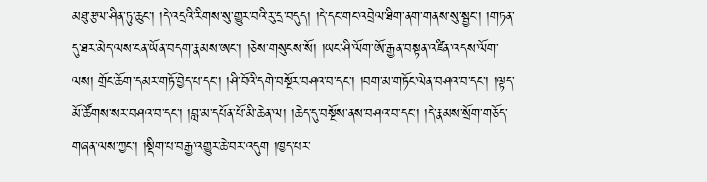མཐུ་རྩལ་ཤིན་ཏུ་ཆུང་། །དེ་འདྲའི་རིགས་སུ་གྱུར་བའི་རུ་དྲ་བདུད། །དེ་དང་གང་འབྲེལ་ཐིག་ནག་གནས་སུ་སྦྱང་། །གཏན་དུ་ཐར་མེད་ལས་ངན་ཡོན་བདག་རྣམས་ཨང་། །ཅེས་གསུངས་སོ། །ཡང་ཤི་ལོག་ཨོ་རྒྱན་བསྟན་འཛིན་འདས་ལོག་ལས། གྲོང་ཆོག་དམར་གཏོ་བྱེད་པ་དང་། །ཤི་བོའི་དགེ་བསྔོར་བཤའ་བ་དང་། །བག་མ་གཏོང་ལེན་བཤའ་བ་དང་། །ལྟད་མོ་ཚོགས་སར་བཤའ་བ་དང་། །བླ་མ་དཔོན་པོ་མི་ཆེན་ལ། །ཆེད་དུ་བསྔོས་ནས་བཤའ་བ་དང་། །དེ་རྣམས་སྲོག་གཅོད་གཞན་ལས་ཀྱང་། །སྡིག་པ་བརྒྱ་འགྱུར་ཆེ་བར་འདུག །ཁྱད་པར་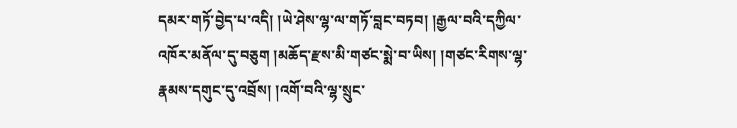དམར་གཏོ་བྱེད་པ་འདི། །ཡེ་ཤེས་ལྷ་ལ་གཏོ་བླང་བཏབ། །རྒྱལ་བའི་དཀྱིལ་འཁོར་མནོལ་དུ་བཅུག །མཆོད་རྫས་མི་གཙང་སྨེ་བ་ཡིས། །གཙང་རིགས་ལྷ་རྣམས་དགུང་དུ་འབྲོས། །འགོ་བའི་ལྷ་སྲུང་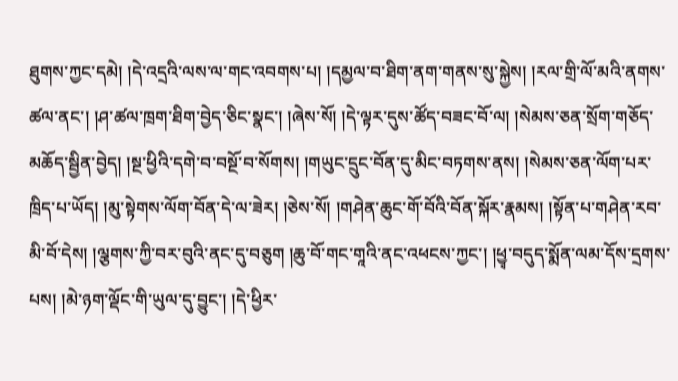ཐུགས་ཀྱང་དམེ། །དེ་འདྲའི་ལས་ལ་གང་འབགས་པ། །དམྱལ་བ་ཐིག་ནག་གནས་སུ་སྐྱེས། །རལ་གྲི་ལོ་མའི་ནགས་ཚལ་ནང་། །ཤ་ཚལ་ཁྲག་ཐིག་བྱེད་ཅིང་སྣང་། །ཞེས་སོ། །དེ་ལྟར་དུས་ཚོད་བཟང་བོ་ལ། །སེམས་ཅན་སྲོག་གཅོད་མཆོད་སྦྱིན་བྱེད། །སྔ་ཕྱིའི་དགེ་བ་བསྔོ་བ་སོགས། །གཡུང་དྲུང་བོན་དུ་མིང་བཏགས་ནས། །སེམས་ཅན་ལོག་པར་ཁྲིད་པ་ཡོད། །མུ་སྟེགས་ལོག་བོན་དེ་ལ་ཟེར། །ཅེས་སོ། །གཤེན་ཆུང་གོ་བོའི་བོན་སྐོར་རྣམས། །སྟོན་པ་གཤེན་རབ་མི་བོ་དེས། །ལྕགས་ཀྱི་བར་བུའི་ནང་དུ་བཅུག །ཆུ་བོ་གང་གཱའི་ནང་འཕངས་ཀྱང་། །ཕྱྭ་བདུད་སྨོན་ལམ་དོས་དྲགས་པས། །མེ་ཉག་ལྡོང་གི་ཡུལ་དུ་བྱུང་། །དེ་ཕྱིར་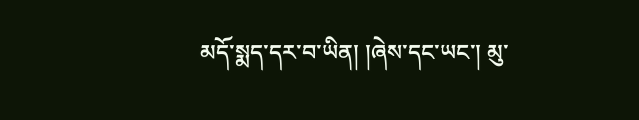མདོ་སྨད་དར་བ་ཡིན། །ཞེས་དང་ཡང་། མུ་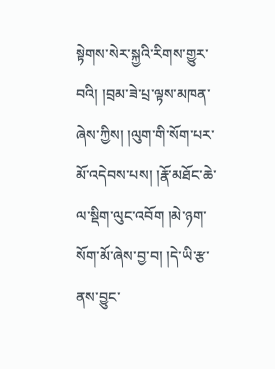སྟེགས་སེར་སྐྱའི་རིགས་གྱུར་བའི། །བྲམ་ཟེ་པྲ་ལྟས་མཁན་ཞེས་ཀྱིས། །ལུག་གི་སོག་པར་མོ་འདེབས་པས། །རྣོ་མཐོང་ཆེ་ལ་སྡིག་ལུང་འབོག །མེ་ཉག་སོག་མོ་ཞེས་བྱ་བ། །དེ་ཡི་རྩ་ནས་བྱུང་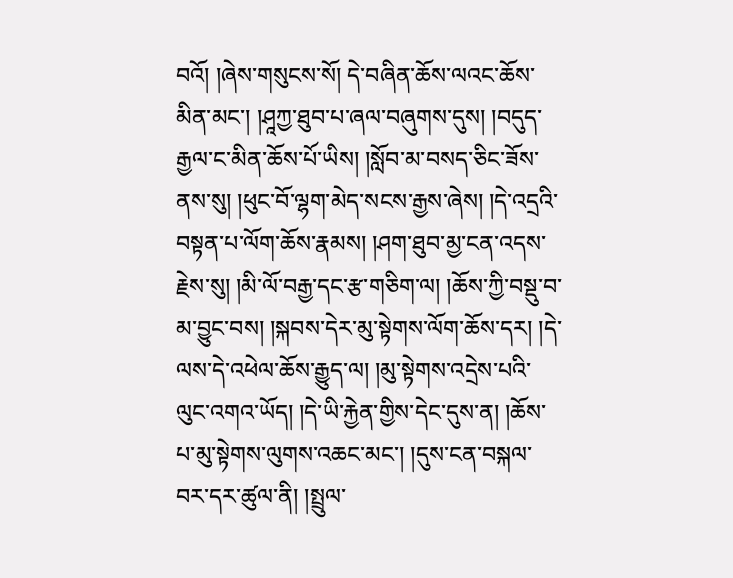བའོ། །ཞེས་གསུངས་སོ། དེ་བཞིན་ཆོས་ལའང་ཆོས་མིན་མང་། །ཤཱཀྱ་ཐུབ་པ་ཞལ་བཞུགས་དུས། །བདུད་རྒྱལ་ང་མིན་ཆོས་པོ་ཡིས། །སློབ་མ་བསད་ཅིང་ཟོས་ནས་སུ། །ཕུང་བོ་ལྷག་མེད་སངས་རྒྱས་ཞེས། །དེ་འདྲའི་བསྟན་པ་ལོག་ཆོས་རྣམས། །ཤག་ཐུབ་མྱ་ངན་འདས་རྗེས་སུ། །མི་ལོ་བརྒྱ་དང་རྩ་གཅིག་ལ། །ཆོས་ཀྱི་བསྡུ་བ་མ་བྱུང་བས། །སྐབས་དེར་མུ་སྟེགས་ལོག་ཆོས་དར། །དེ་ལས་དེ་འཕེལ་ཆོས་རྒྱུད་ལ། །མུ་སྟེགས་འདྲེས་པའི་ལུང་འགའ་ཡོད། །དེ་ཡི་རྐྱེན་གྱིས་དེང་དུས་ན། །ཆོས་པ་མུ་སྟེགས་ལུགས་འཆང་མང་། །དུས་ངན་བསྐལ་བར་དར་ཚུལ་ནི། །སྤྲུལ་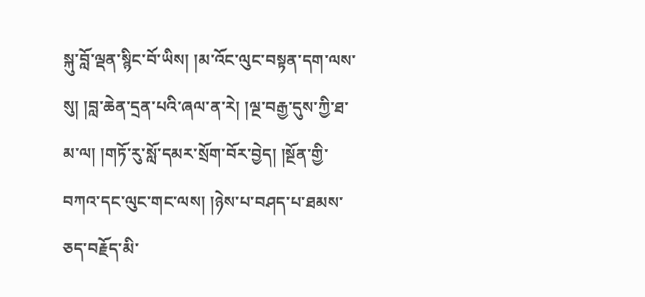སྐུ་བློ་ལྡན་སྙིང་བོ་ཡིས། །མ་འོང་ལུང་བསྟན་དག་ལས་སུ། །བླ་ཆེན་དྲན་པའི་ཞལ་ན་རེ། །ལྔ་བརྒྱ་དུས་ཀྱི་ཐ་མ་ལ། །གཏོ་རུ་སློ་དམར་སྲོག་བོར་བྱེད། །སྔོན་གྱི་བཀའ་དང་ལུང་གང་ལས། །ཉེས་པ་བཤད་པ་ཐམས་ཅད་བརྗོད་མི་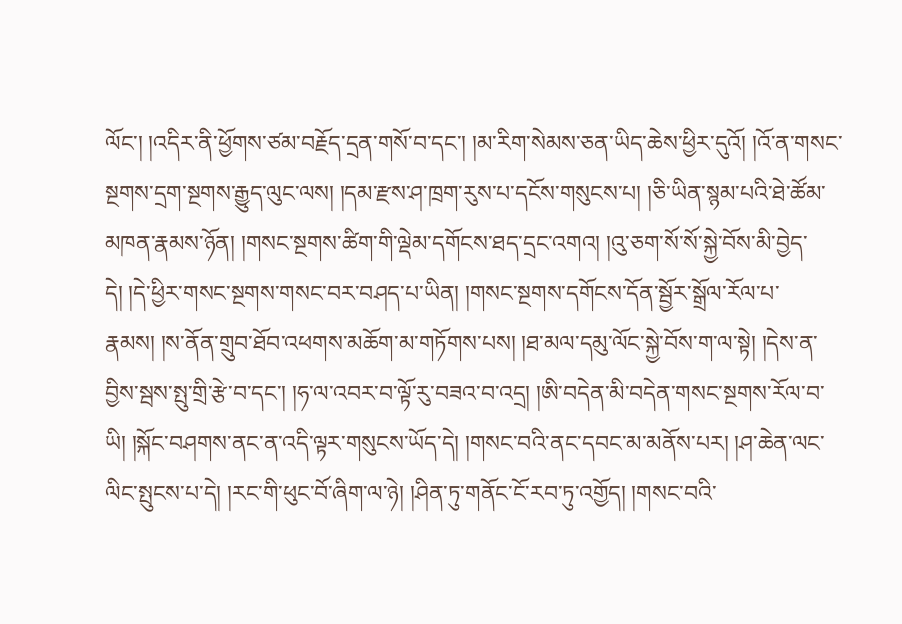ལོང་། །འདིར་ནི་ཕྱོགས་ཙམ་བརྗོད་དྲན་གསོ་བ་དང་། །མ་རིག་སེམས་ཅན་ཡིད་ཆེས་ཕྱིར་དུའོ། །འོ་ན་གསང་སྔགས་དྲག་སྔགས་རྒྱུད་ལུང་ལས། །དམ་རྫས་ཤ་ཁྲག་རུས་པ་དངོས་གསུངས་པ། །ཅི་ཡིན་སྙམ་པའི་ཐེ་ཚོམ་མཁན་རྣམས་ཉོན། །གསང་སྔགས་ཚིག་གི་ལྡེམ་དགོངས་ཐད་དྲང་འགའ། །འུ་ཅག་སོ་སོ་སྐྱེ་བོས་མི་བྱེད་དེ། །དེ་ཕྱིར་གསང་སྔགས་གསང་བར་བཤད་པ་ཡིན། །གསང་སྔགས་དགོངས་དོན་སྦྱོར་སྒྲོལ་རོལ་པ་རྣམས། །ས་ནོན་གྲུབ་ཐོབ་འཕགས་མཆོག་མ་གཏོགས་པས། །ཐ་མལ་དམུ་ལོང་སྐྱེ་བོས་ག་ལ་སྟེ། །དེས་ན་བྱིས་སྦས་སྤུ་གྲི་རྩེ་བ་དང་། །ཧ་ལ་འབར་བ་ལྟོ་རུ་བཟའ་བ་འདྲ། །ཨི་བདེན་མི་བདེན་གསང་སྔགས་རོལ་བ་ཡི། །སྐོང་བཤགས་ནང་ན་འདི་ལྟར་གསུངས་ཡོད་དེ། །གསང་བའི་ནང་དབང་མ་མནོས་པར། །ཤ་ཆེན་ལང་ལིང་སྤུངས་པ་དེ། །རང་གི་ཕུང་བོ་ཞིག་ལ་ཉེ། །ཤིན་ཏུ་གནོང་ངོ་རབ་ཏུ་འགྱོད། །གསང་བའི་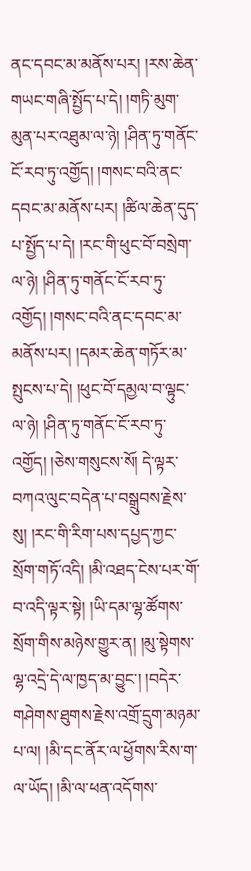ནང་དབང་མ་མནོས་པར། །རས་ཆེན་གཡང་གཞི་སྤྱོད་པ་དེ། །གཏི་མུག་མུན་པར་འཐུམ་ལ་ཉེ། །ཤིན་ཏུ་གནོང་ངོ་རབ་ཏུ་འགྱོད། །གསང་བའི་ནང་དབང་མ་མནོས་པར། །ཚིལ་ཆེན་དུད་པ་སྤྱོད་པ་དེ། །རང་གི་ཕུང་བོ་བསྲེག་ལ་ཉེ། །ཤིན་ཏུ་གནོང་ངོ་རབ་ཏུ་འགྱོད། །གསང་བའི་ནང་དབང་མ་མནོས་པར། །དམར་ཆེན་གཏོར་མ་སྤུངས་པ་དེ། །ཕུང་བོ་དམྱལ་བ་ལྟུང་ལ་ཉེ། །ཤིན་ཏུ་གནོང་ངོ་རབ་ཏུ་འགྱོད། །ཅེས་གསུངས་སོ། དེ་ལྟར་བཀའ་ལུང་བདེན་པ་བསྒྲུབས་རྗེས་སུ། །རང་གི་རིག་པས་དཔྱད་ཀྱང་སྲོག་གཏོ་འདི། །མི་འཐད་ངེས་པར་གོ་བ་འདི་ལྟར་སྟེ། །ཡི་དམ་ལྷ་ཚོགས་སྲོག་གིས་མཉེས་གྱུར་ན། །མུ་སྟེགས་ལྷ་འདྲེ་དེ་ལ་ཁྱད་མ་བྱུང་། །བདེར་གཤེགས་ཐུགས་རྗེས་འགྲོ་དྲུག་མཉམ་པ་ལ། །མི་དང་ནོར་ལ་ཕྱོགས་རིས་ག་ལ་ཡོད། །མི་ལ་ཕན་འདོགས་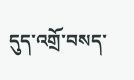དུད་འགྲོ་བསད་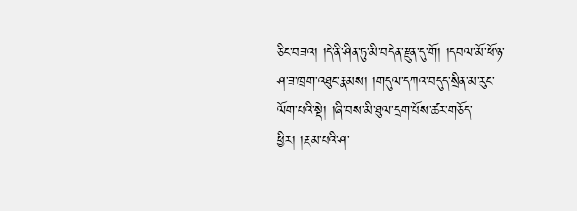ཅིང་བཟའ། །དེ་ནི་ཤིན་ཏུ་མི་བདེན་རྫུན་དུ་གོ། །དབལ་མོ་ཕོ་ཉ་ཤ་ཟ་ཁྲག་འཐུང་རྣམས། །གདུལ་དཀའ་བདུད་སྲིན་མ་རུང་ལོག་པའི་སྡེ། །ཞི་བས་མི་ཐུལ་དྲག་པོས་ཚར་གཅོད་ཕྱིར། །རྔམ་པའི་ཤ་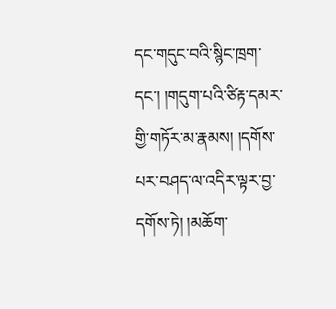དང་གདུང་བའི་སྙིང་ཁྲག་དང་། །གདུག་པའི་ཙིརྟ་དམར་གྱི་གཏོར་མ་རྣམས། །དགོས་པར་བཤད་ལ་འདིར་ལྟར་བྱ་དགོས་ཏེ། །མཆོག་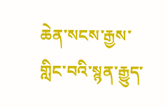ཆེན་སངས་རྒྱས་གླིང་བའི་སྙན་རྒྱུད་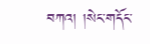བཀའ། །སེང་གདོང་